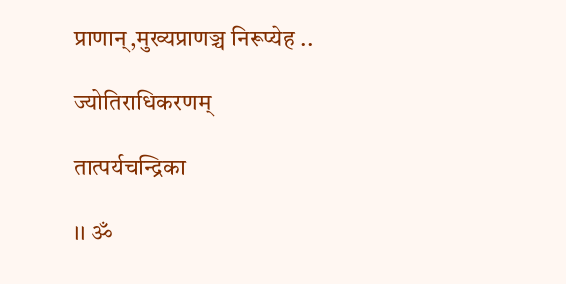प्राणान्,मुख्यप्राणञ्च निरूप्येह ..

ज्योतिराधिकरणम्

तात्पर्यचन्द्रिका

।। ॐ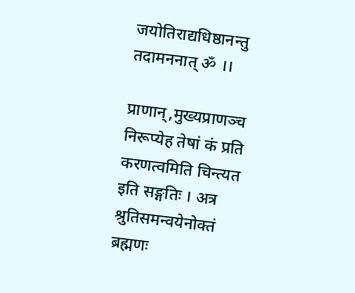जयोतिराद्यधिष्ठानन्तु तदामननात् ॐ ।।

प्राणान्,मुख्यप्राणञ्च निरूप्येह तेषां कं प्रति करणत्वमिति चिन्त्यत इति सङ्गतिः । अत्र श्रुतिसमन्वयेनोक्तं ब्रह्मणः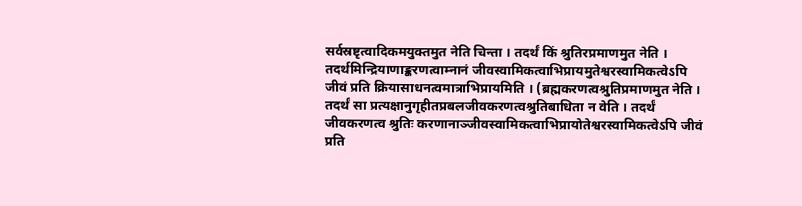सर्वस्रष्टृत्वादिकमयुक्तमुत नेति चिन्ता । तदर्थं किं श्रुतिरप्रमाणमुत नेति । तदर्थमिन्द्रियाणाङ्करणत्वाम्नानं जीवस्वामिकत्वाभिप्रायमुतेश्वरस्वामिकत्वेऽपि जीवं प्रति क्रियासाधनत्वमात्राभिप्रायमिति । (ब्रह्मकरणत्वश्रुतिप्रमाणमुत नेति । तदर्थं सा प्रत्यक्षानुगृहीतप्रबलजीवकरणत्वश्रुतिबाधिता न वेति । तदर्थं जीवकरणत्व श्रुतिः करणानाञ्जीवस्वामिकत्वाभिप्रायोतेश्वरस्वामिकत्वेऽपि जीवं प्रति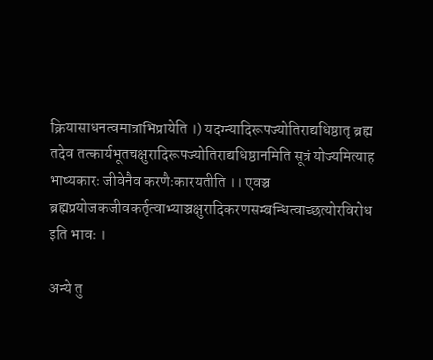क्रियासाधनत्वमात्राभिप्रायेति ।) यदग्न्यादिरूपज्योतिराद्यधिष्ठातृ ब्रह्म तदेव तत्कार्यभूतचक्षुरादिरूपज्योतिराद्यधिष्ठानमिति सूत्रं योज्यमित्याह भाष्यकारः जीवेनैव करणैःकारयतीति ।। एवञ्च ब्रह्मप्रयोजकजीवकर्तृत्वाभ्याञ्चक्षुरादिकरणसम्बन्धित्वाच्छत्योरविरोध इति भावः ।

अन्ये तु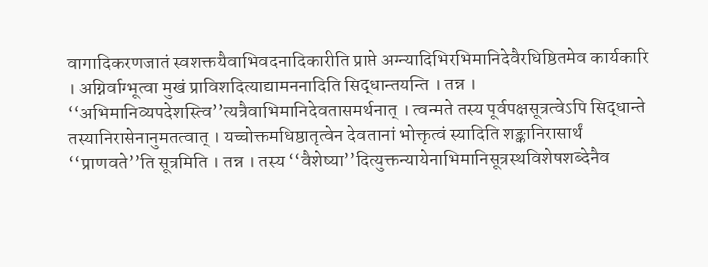वागादिकरणजातं स्वशक्तयैवाभिवदनादिकारीति प्राप्ते अग्न्यादिभिरभिमानिदेवैरधिष्ठितमेव कार्यकारि । अग्निर्वाग्भूत्वा मुखं प्राविशदित्याद्यामननादिति सिद्धान्तयन्ति । तन्न । ‘‘अभिमानिव्यपदेशस्त्वि’’त्यत्रैवाभिमानिदेवतासमर्थनात् । त्वन्मते तस्य पूर्वपक्षसूत्रत्वेऽपि सिद्धान्ते तस्यानिरासेनानुमतत्वात् । यच्चोक्तमधिष्ठातृत्वेन देवतानां भोक्तृत्वं स्यादिति शङ्कानिरासार्थं ‘‘प्राणवते’’ति सूत्रमिति । तन्न । तस्य ‘‘वैशेष्या’’दित्युक्तन्यायेनाभिमानिसूत्रस्थविशेषशब्देनैव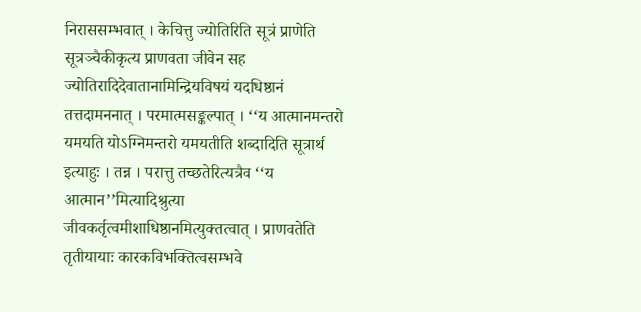निराससम्भवात् । केचित्तु ज्योतिरिति सूत्रं प्राणेति सूत्रञ्चैकीकृत्य प्राणवता जीवेन सह ज्योतिरादिदेवातानामिन्द्रियविषयं यदधिष्ठानं तत्तदामननात् । परमात्मसङ्कल्पात् । ‘‘य आत्मानमन्तरो यमयति योऽग्निमन्तरो यमयतीति शब्दादिति सूत्रार्थ इत्याहुः । तन्न । परात्तु तच्छतेरित्यत्रैव ‘‘य आत्मान’’मित्यादिश्रुत्या जीवकर्तृत्वमीशाधिष्ठानमित्युक्तत्वात् । प्राणवतेति तृतीयायाः कारकविभक्तित्वसम्भवे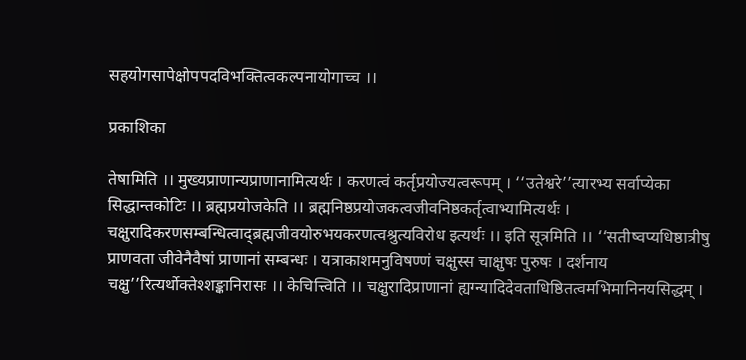सहयोगसापेक्षोपपदविभक्तित्वकल्पनायोगाच्च ।।

प्रकाशिका

तेषामिति ।। मुख्यप्राणान्यप्राणानामित्यर्थः । करणत्वं कर्तृप्रयोज्यत्वरूपम् । ‘‘उतेश्वरे’’त्यारभ्य सर्वाप्येका सिद्धान्तकोटिः ।। ब्रह्मप्रयोजकेति ।। ब्रह्मनिष्ठप्रयोजकत्वजीवनिष्ठकर्तृत्वाभ्यामित्यर्थः । चक्षुरादिकरणसम्बन्धित्वाद्ब्रह्मजीवयोरुभयकरणत्वश्रुत्यविरोध इत्यर्थः ।। इति सूत्रमिति ।। ‘‘सतीष्वप्यधिष्ठात्रीषु प्राणवता जीवेनैवैषां प्राणानां सम्बन्धः । यत्राकाशमनुविषण्णं चक्षुस्स चाक्षुषः पुरुषः । दर्शनाय चक्षु’’रित्यर्थोक्तेश्शङ्कानिरासः ।। केचित्त्विति ।। चक्षुरादिप्राणानां ह्यग्न्यादिदेवताधिष्ठितत्वमभिमानिनयसिद्धम् ।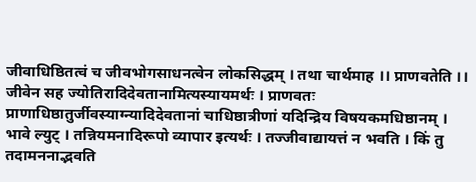जीवाधिष्ठितत्वं च जीवभोगसाधनत्वेन लोकसिद्धम् । तथा चार्थमाह ।। प्राणवतेति ।। जीवेन सह ज्योतिरादिदेवतानामित्यस्यायमर्थः । प्राणवतः प्राणाधिष्ठातुर्जीवस्याग्न्यादिदेवतानां चाधिष्ठात्रीणां यदिन्द्रिय विषयकमधिष्ठानम् । भावे ल्युट् । तन्नियमनादिरूपो व्यापार इत्यर्थः । तज्जीवाद्यायत्तं न भवति । किं तु तदामननाद्भवति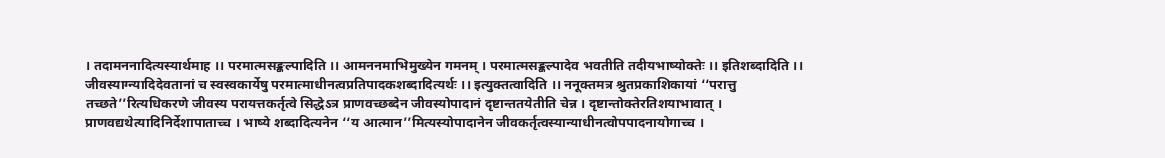। तदामननादित्यस्यार्थमाह ।। परमात्मसङ्कल्पादिति ।। आमननमाभिमुख्येन गमनम् । परमात्मसङ्कल्पादेव भवतीति तदीयभाष्योक्तेः ।। इतिशब्दादिति ।। जीवस्याग्न्यादिदेवतानां च स्वस्वकार्येषु परमात्माधीनत्वप्रतिपादकशब्दादित्यर्थः ।। इत्युक्तत्वादिति ।। ननूक्तमत्र श्रुतप्रकाशिकायां ‘‘परात्तु तच्छते’’रित्यधिकरणे जीवस्य परायत्तकर्तृत्वे सिद्धेऽत्र प्राणवच्छब्देन जीवस्योपादानं दृष्टान्ततयेतीति चेन्न । दृष्टान्तोक्तेरतिशयाभावात् । प्राणवद्यथेत्यादिनिर्देशापाताच्च । भाष्ये शब्दादित्यनेन ‘‘य आत्मान’’मित्यस्योपादानेन जीवकर्तृत्वस्यान्याधीनत्वोपपादनायोगाच्च ।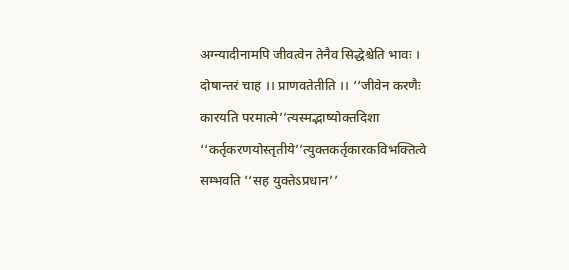अग्न्यादीनामपि जीवत्वेन तेनैव सिद्धेश्चेति भावः । दोषान्तरं चाह ।। प्राणवतेतीति ।। ‘‘जीवेन करणैः कारयति परमात्मे’’त्यस्मद्भाष्योक्तदिशा ‘‘कर्तृकरणयोस्तृतीये’’त्युक्तकर्तृकारकविभक्तित्वे सम्भवति ‘‘सह युक्तेऽप्रधान’’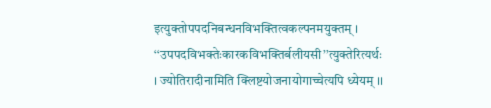इत्युक्तोपपदनिबन्धनविभक्तित्वकल्पनमयुक्तम् । ‘‘उपपदविभक्तेःकारकविभक्तिर्बलीयसी’’त्युक्तेरित्यर्थः । ज्योतिरादीनामिति क्लिष्टयोजनायोगाच्चेत्यपि ध्येयम् ।।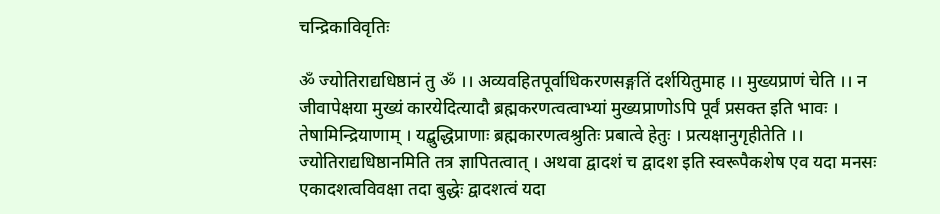चन्द्रिकाविवृतिः

ॐ ज्योतिराद्यधिष्ठानं तु ॐ ।। अव्यवहितपूर्वाधिकरणसङ्गतिं दर्शयितुमाह ।। मुख्यप्राणं चेति ।। न जीवापेक्षया मुख्यं कारयेदित्यादौ ब्रह्मकरणत्वत्वाभ्यां मुख्यप्राणोऽपि पूर्वं प्रसक्त इति भावः । तेषामिन्द्रियाणाम् । यद्बुद्धिप्राणाः ब्रह्मकारणत्वश्रुतिः प्रबात्वे हेतुः । प्रत्यक्षानुगृहीतेति ।। ज्योतिराद्यधिष्ठानमिति तत्र ज्ञापितत्वात् । अथवा द्वादशं च द्वादश इति स्वरूपैकशेष एव यदा मनसः एकादशत्वविवक्षा तदा बुद्धेः द्वादशत्वं यदा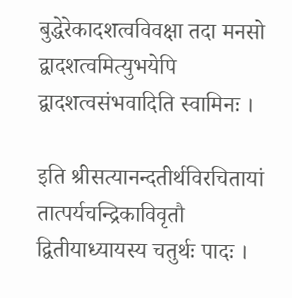बुद्धेरेकादशत्वविवक्षा तदा मनसो द्वादशत्वमित्युभयेपि द्वादशत्वसंभवादिति स्वामिनः ।

इति श्रीसत्यानन्दतीर्थविरचितायां तात्पर्यचन्द्रिकाविवृतौ द्वितीयाध्यायस्य चतुर्थः पादः ।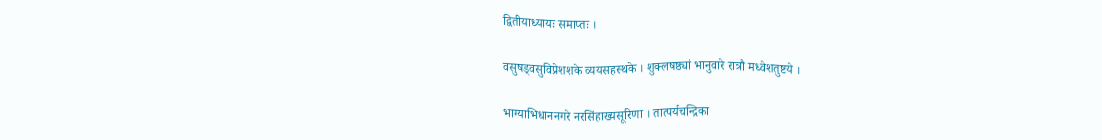द्वितीयाध्यायः समाप्तः ।

वसुषड्वसुविप्रेशशके व्ययसहस्थके । शुक्लषष्ठ्यां भानुवारे रात्रौ मध्वेशतुष्टये ।

भाग्याभिधाननगरे नरसिंहाख्यसूरिणा । तात्पर्यचन्द्रिका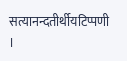सत्यानन्दतीर्थीयटिप्पणी ।